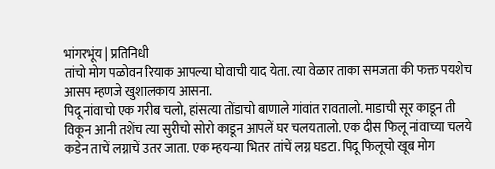भांगरभूंय | प्रतिनिधी
तांचो मोग पळोवन रियाक आपल्या घोवाची याद येता. त्या वेळार ताका समजता की फक्त पयशेच आसप म्हणजे खुशालकाय आसना.
पिदू नांवाचो एक गरीब चलो, हांसत्या तोंडाचो बाणाले गांवांत रावतालो. माडाची सूर काडून ती विकून आनी तशेंच त्या सुरीचो सोरो काडून आपलें घर चलयतालो. एक दीस फिलू नांवाच्या चलये कडेन ताचें लग्नाचें उतर जाता. एक म्हयन्या भितर तांचें लग्न घडटा. पिदू फिलूचो खूब मोग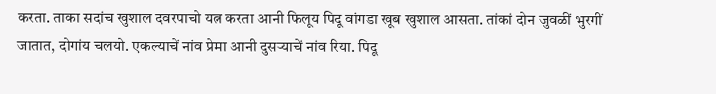करता. ताका सदांच खुशाल दवरपाचो यत्न करता आनी फिलूय पिदू वांगडा खूब खुशाल आसता. तांकां दोन जुवळीं भुरगीं जातात, दोगांय चलयो. एकल्याचें नांव प्रेमा आनी दुसऱ्याचें नांव रिया. पिदू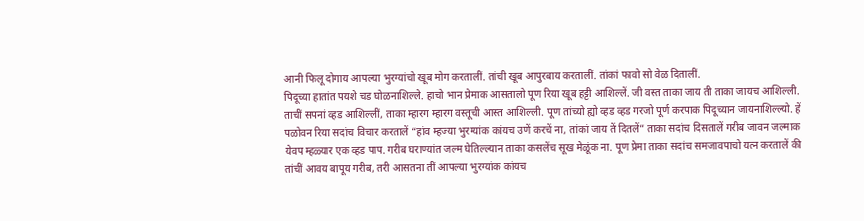आनी फिलू दोगाय आपल्या भुरग्यांचो खूब मोग करतालीं. तांची खूब आपुरबाय करतालीं. तांकां फावो सो वेळ दितालीं.
पिदूच्या हातांत पयशे चड घोळनाशिल्ले. हाचो भान प्रेमाक आसतालो पूण रिया खूब हट्टी आशिल्लें. जी वस्त ताका जाय ती ताका जायच आशिल्ली. ताचीं सपनां व्हड आशिल्लीं, ताका म्हारग म्हारग वस्तूची आस्त आशिल्ली. पूण तांच्यो ह्यो व्हड व्हड गरजो पूर्ण करपाक पिदूच्यान जायनाशिल्ल्यो. हें पळोवन रिया सदांच विचार करतालें “हांव म्हज्या भुरग्यांक कांयच उणें करचें ना, तांकां जाय तें दितलें” ताका सदांच दिसतालें गरीब जावन जल्माक येवप म्हळ्यार एक व्हड पाप. गरीब घराण्यांत जल्म घेतिल्ल्यान ताका कसलेंच सूख मेळूंक ना. पूण प्रेमा ताका सदांच समजावपाचो यत्न करतालें की तांचीं आवय बापूय गरीब, तरी आसतना तीं आपल्या भुरग्यांक कांयच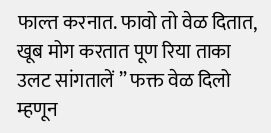फाल्त करनात. फावो तो वेळ दितात, खूब मोग करतात पूण रिया ताका उलट सांगतालें ” फक्त वेळ दिलो म्हणून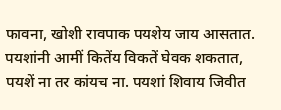फावना, खोशी रावपाक पयशेय जाय आसतात. पयशांनी आमीं कितेंय विकतें घेवक शकतात, पयशें ना तर कांयच ना. पयशां शिवाय जिवीत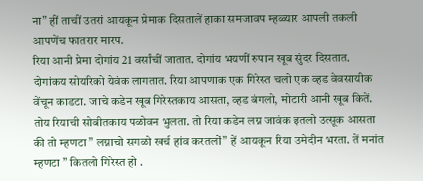ना” हीं ताचीं उतरां आयकून प्रेमाक दिसतालें हाका समजावप म्हळ्यार आपली तकली आपणेंच फातरार मारप.
रिया आनी प्रेमा दोगांय 21 वर्सांचीं जातात. दोगांय भयणीं रुपान खूब सुंदर दिसतात. दोगांकय सोयरिको येवंक लागतात. रिया आपणाक एक गिरेस्त चलो एक व्हड वेवसायीक वेंचून काडटा. जाचे कडेन खूब गिरेस्तकाय आसता, व्हड बंगलो, मोटारी आनी खूब कितें. तोय रियाची सोबीतकाय पळोवन भुलता. तो रिया कडेन लग्न जावंक इतलो उत्सूक आसता की तो म्हणटा ” लग्नाचो सगळो खर्च हांव करतलों” हें आयकून रिया उमेदीन भरता. तें मनांत म्हणटा ” कितलो गिरेस्त हो .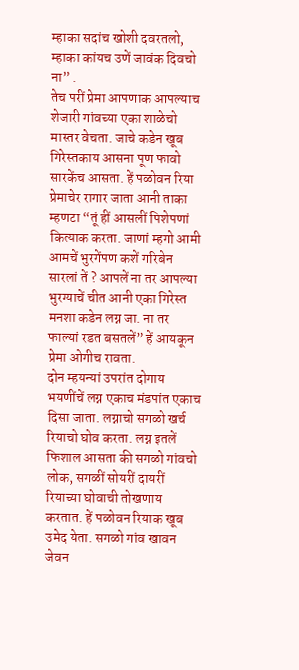म्हाका सदांच खोशी दवरतलो, म्हाका कांयच उणें जावंक दिवचो ना” .
तेच परीं प्रेमा आपणाक आपल्याच शेजारी गांवच्या एका शाळेचो मास्तर वेचता. जाचे कडेन खूब गिरेस्तकाय आसना पूण फावो सारकेंच आसता. हें पळोवन रिया प्रेमाचेर रागार जाता आनी ताका म्हणटा “तूं हीं आसलीं पिशेपणां कित्याक करता. जाणां म्हगो आमी आमचें भुरगेंपण कशें गरिबेन सारलां तें ? आपलें ना तर आपल्या भुरग्याचें चीत आनी एका गिरेस्त मनशा कडेन लग्न जा. ना तर फाल्यां रडत बसतलें” हें आयकून प्रेमा ओगीच रावता.
दोन म्हयन्यां उपरांत दोगाय भयणींचें लग्न एकाच मंडपांत एकाच दिसा जाता. लग्नाचो सगळो खर्च रियाचो घोव करता. लग्न इतलें फिशाल आसता की सगळो गांवचो लोक, सगळीं सोयरीं दायरीं रियाच्या घोवाची तोखणाय करतात. हें पळोवन रियाक खूब उमेद येता. सगळो गांव खावन जेवन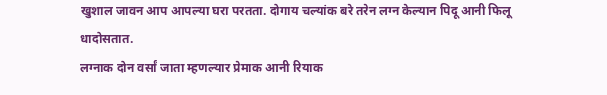खुशाल जावन आप आपल्या घरा परतता. दोगाय चल्यांक बरे तरेन लग्न केल्यान पिदू आनी फिलू धादोसतात.
लग्नाक दोन वर्सां जाता म्हणल्यार प्रेमाक आनी रियाक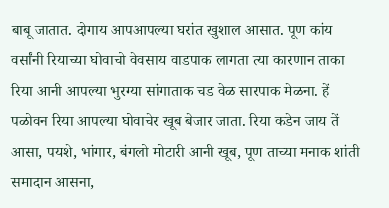बाबू जातात. दोगाय आपआपल्या घरांत खुशाल आसात. पूण कांय वर्सांनी रियाच्या घोवाचो वेवसाय वाडपाक लागता त्या कारणान ताका रिया आनी आपल्या भुरग्या सांगाताक चड वेळ सारपाक मेळना. हें पळोवन रिया आपल्या घोवाचेर खूब बेजार जाता. रिया कडेन जाय तें आसा, पयशे, भांगार, बंगलो मोटारी आनी खूब, पूण ताच्या मनाक शांती समादान आसना,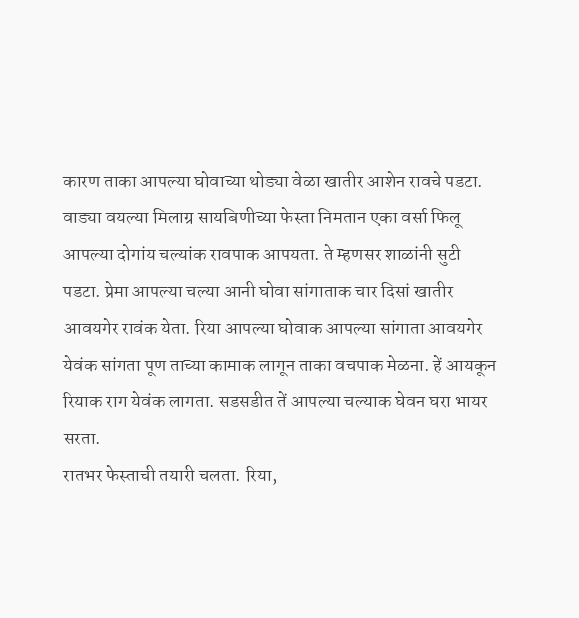कारण ताका आपल्या घोवाच्या थोड्या वेळा खातीर आशेन रावचे पडटा.
वाड्या वयल्या मिलाग्र सायबिणीच्या फेस्ता निमतान एका वर्सा फिलू आपल्या दोगांय चल्यांक रावपाक आपयता. ते म्हणसर शाळांनी सुटी पडटा. प्रेमा आपल्या चल्या आनी घोवा सांगाताक चार दिसां खातीर आवयगेर रावंक येता. रिया आपल्या घोवाक आपल्या सांगाता आवयगेर येवंक सांगता पूण ताच्या कामाक लागून ताका वचपाक मेळना. हें आयकून रियाक राग येवंक लागता. सडसडीत तें आपल्या चल्याक घेवन घरा भायर सरता.
रातभर फेस्ताची तयारी चलता. रिया,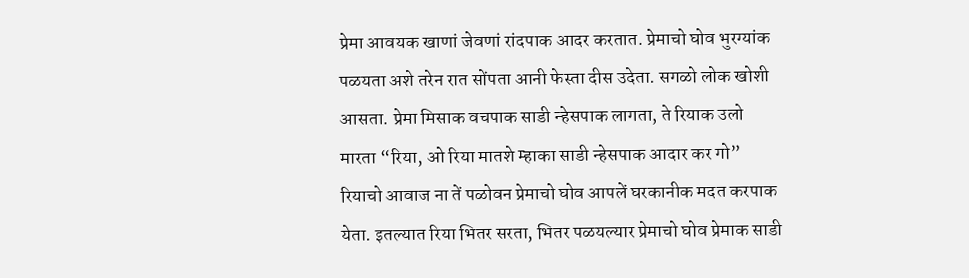प्रेमा आवयक खाणां जेवणां रांदपाक आदर करतात. प्रेमाचो घोव भुरग्यांक पळयता अशे तरेन रात सोंपता आनी फेस्ता दीस उदेता. सगळो लोक खोशी आसता. प्रेमा मिसाक वचपाक साडी न्हेसपाक लागता, ते रियाक उलो मारता “रिया, ओ रिया मातशे म्हाका साडी न्हेसपाक आदार कर गो” रियाचो आवाज ना तें पळोवन प्रेमाचो घोव आपलें घरकानीक मदत करपाक येता. इतल्यात रिया भितर सरता, भितर पळयल्यार प्रेमाचो घोव प्रेमाक साडी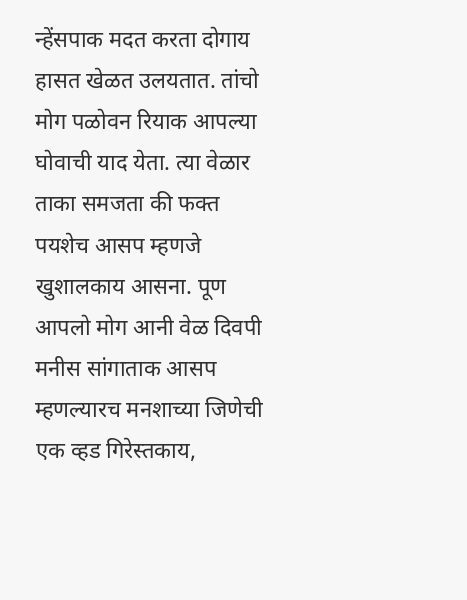न्हेंसपाक मदत करता दोगाय हासत खेळत उलयतात. तांचो मोग पळोवन रियाक आपल्या घोवाची याद येता. त्या वेळार ताका समजता की फक्त पयशेच आसप म्हणजे खुशालकाय आसना. पूण आपलो मोग आनी वेळ दिवपी मनीस सांगाताक आसप म्हणल्यारच मनशाच्या जिणेची एक व्हड गिरेस्तकाय,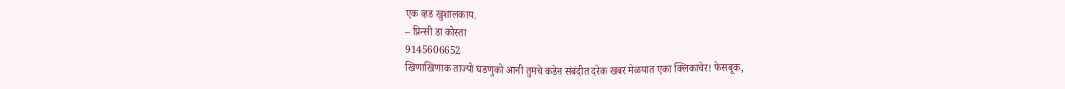एक व्हड खुशालकाय.
– प्रिन्सी डा कोस्ता
9145606652
खिणाखिणाक ताज्यो घडणुको आनी तुमचे कडेन संबंदीत दरेक खबर मेळयात एका क्लिकाचेर! फेसबूक,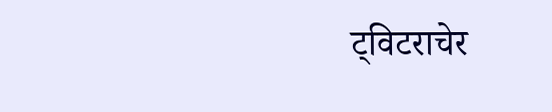ट्विटराचेर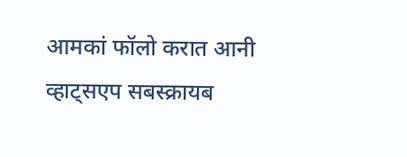आमकां फॉलो करात आनी व्हाट्सएप सबस्क्रायब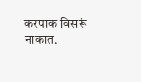करपाक विसरूं नाकात.